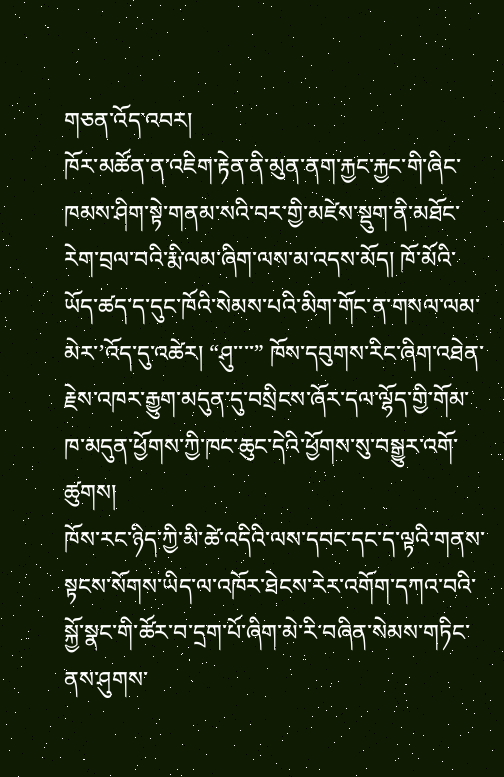གཅན་འོད་འབར།
ཁོར་མཚོན་ན་འཇིག་རྟེན་ནི་མུན་ནག་རྐྱང་རྐྱང་གི་ཞིང་ཁམས་ཤིག་སྟེ་གནམ་སའི་བར་གྱི་མཛེས་སྡུག་ནི་མཐོང་རེག་བྲལ་བའི་རྨི་ལམ་ཞིག་ལས་མ་འདས་མོད། ཁོ་མོའི་ཡོད་ཚད་ད་དུང་ཁོའི་སེམས་པའི་མིག་གོང་ན་གསལ་ལམ་མེར་’འོད་དུ་འཚེར། “ཤུ་་་་” ཁོས་དབུགས་རིང་ཞིག་འཐེན་རྗེས་འཁར་རྒྱུག་མདུན་དུ་བསྲིངས་ཞོར་དལ་ལྷོད་གྱི་གོམ་ཁ་མདུན་ཕྱོགས་ཀྱི་ཁང་ཆུང་དེའི་ཕྱོགས་སུ་བསྒྱུར་འགོ་ཚུགས།
ཁོས་རང་ཉིད་ཀྱི་མི་ཚེ་འདིའི་ལས་དབང་དང་ད་ལྟའི་གནས་སྟངས་སོགས་ཡིད་ལ་འཁོར་ཐེངས་རེར་འགོག་དཀའ་བའི་སྐྱོ་སྣང་གི་ཚོར་བ་དྲག་པོ་ཞིག་མེ་རི་བཞིན་སེམས་གཏིང་ནས་ཤུགས་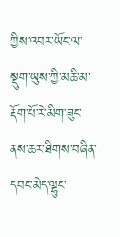ཀྱིས་འབར་ཡོང་ལ་སྡུག་ཡུས་ཀྱི་མཆི་མ་རྡོག་པོ་རེ་མིག་ཟུང་ནས་ཆར་ཐིགས་བཞིན་དབང་མེད་ལྷུང་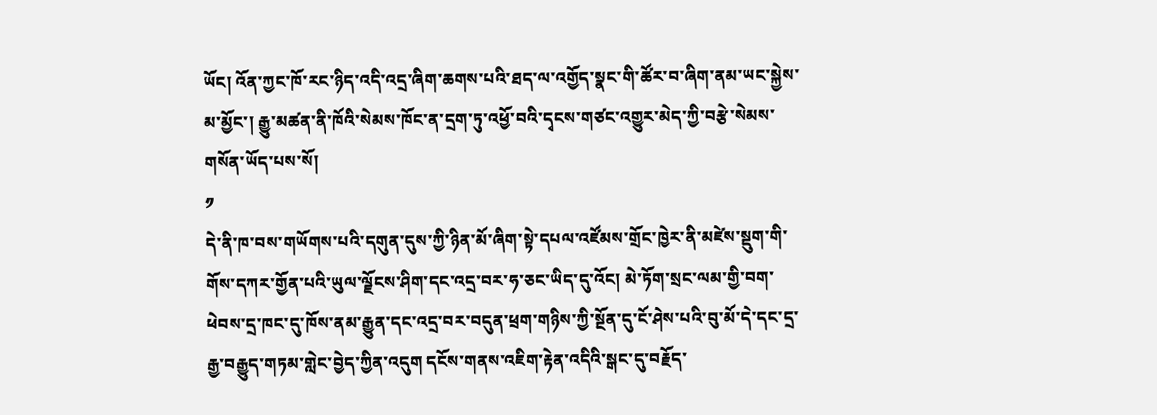ཡོང། འོན་ཀྱང་ཁོ་རང་ཉིད་འདི་འདྲ་ཞིག་ཆགས་པའི་ཐད་ལ་འགྱོད་སྣང་གི་ཚོར་བ་ཞིག་ནམ་ཡང་སྐྱེས་མ་མྱོང་། རྒྱུ་མཚན་ནི་ཁོའི་སེམས་ཁོང་ན་དྲག་ཏུ་འཕྱོ་བའི་དྭངས་གཙང་འགྱུར་མེད་ཀྱི་བརྩེ་སེམས་གསོན་ཡོད་པས་སོ།
༡
དེ་ནི་ཁ་བས་གཡོགས་པའི་དགུན་དུས་ཀྱི་ཉིན་མོ་ཞིག་སྟེ་དཔལ་འཛོམས་གྲོང་ཁྱེར་ནི་མཛེས་སྡུག་གི་གོས་དཀར་གྱོན་པའི་ཡུལ་ལྗོངས་ཤིག་དང་འདྲ་བར་ཧ་ཅང་ཡིད་དུ་འོང། མེ་ཏོག་སྲང་ལམ་གྱི་བག་ཕེབས་དྲ་ཁང་དུ་ཁོས་ནམ་རྒྱུན་དང་འདྲ་བར་བདུན་ཕྲག་གཉིས་ཀྱི་སྔོན་དུ་ངོ་ཤེས་པའི་བུ་མོ་དེ་དང་དྲ་རྒྱ་བརྒྱུད་གཏམ་གླེང་བྱེད་ཀྱིན་འདུག དངོས་གནས་འཇིག་རྟེན་འདིའི་སྒང་དུ་བརྗོད་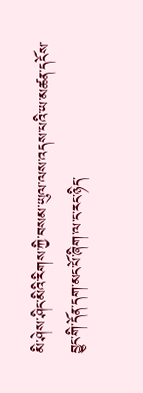མི་ཤེས་ཤིང་མིའི་རིགས་ཀྱི་བསམ་ཡུལ་ལས་འདས་པའི་ཡ་མཚན་དངོས་བྱུང་གི་དོན་དག་མང་པོ་ཞིག་ལ་ང་རང་ཉིད་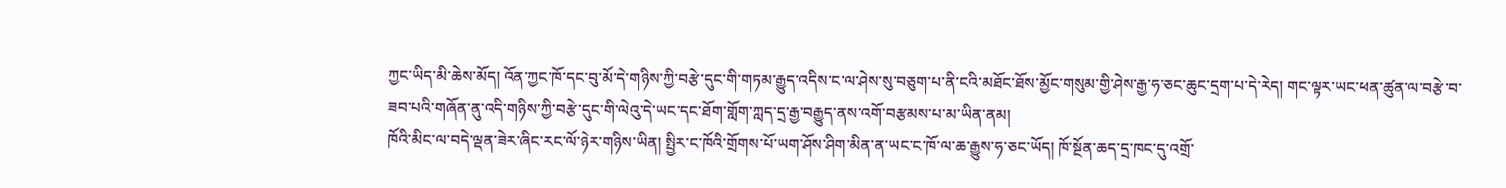ཀྱང་ཡིད་མི་ཆེས་མོད། འོན་ཀྱང་ཁོ་དང་བུ་མོ་དེ་གཉིས་ཀྱི་བརྩེ་དུང་གི་གཏམ་རྒྱུད་འདིས་ང་ལ་ཤེས་སུ་བཅུག་པ་ནི་ངའི་མཐོང་ཐོས་མྱོང་གསུམ་གྱི་ཤེས་རྒྱ་ཧ་ཅང་ཆུང་དྲག་པ་དེ་རེད། གང་ལྟར་ཡང་ཕན་ཚུན་ལ་བརྩེ་བ་ཟབ་པའི་གཞོན་ནུ་འདི་གཉིས་ཀྱི་བརྩེ་དུང་གི་ལེའུ་དེ་ཡང་དང་ཐོག་གློག་ཀླད་དྲ་རྒྱ་བརྒྱུད་ནས་འགོ་བརྩམས་པ་མ་ཡིན་ནམ།
ཁོའི་མིང་ལ་བདེ་ལྡན་ཟེར་ཞིང་རང་ལོ་ཉེར་གཉིས་ཡིན། སྤྱིར་ང་ཁོའི་གྲོགས་པོ་ཡག་ཤོས་ཤིག་མིན་ན་ཡང་ང་ཁོ་ལ་ཆ་རྒྱུས་ཧ་ཅང་ཡོད། ཁོ་སྔོན་ཆད་དྲ་ཁང་དུ་འགྲོ་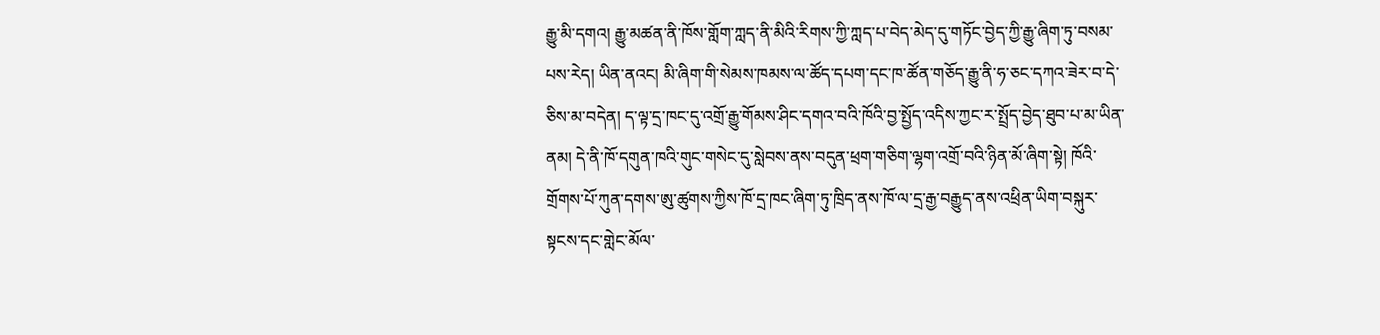རྒྱུ་མི་དགའ། རྒྱུ་མཚན་ནི་ཁོས་གློག་ཀླད་ནི་མིའི་རིགས་ཀྱི་ཀླད་པ་བེད་མེད་དུ་གཏོང་བྱེད་ཀྱི་རྒྱུ་ཞིག་ཏུ་བསམ་པས་རེད། ཡིན་ནའང། མི་ཞིག་གི་སེམས་ཁམས་ལ་ཚོད་དཔག་དང་ཁ་ཚོན་གཅོད་རྒྱུ་ནི་ཧ་ཅང་དཀའ་ཟེར་བ་དེ་ཅིས་མ་བདེན། ད་ལྟ་དྲ་ཁང་དུ་འགྲོ་རྒྱུ་གོམས་ཤིང་དགའ་བའི་ཁོའི་བྱ་སྤྱོད་འདིས་ཀྱང་ར་སྤྲོད་བྱེད་ཐུབ་པ་མ་ཡིན་ནམ། དེ་ནི་ཁོ་དགུན་ཁའི་གུང་གསེང་དུ་སླེབས་ནས་བདུན་ཕྲག་གཅིག་ལྷག་འགྲོ་བའི་ཉིན་མོ་ཞིག་སྟེ། ཁོའི་གྲོགས་པོ་ཀུན་དགས་ཨུ་ཚུགས་ཀྱིས་ཁོ་དྲ་ཁང་ཞིག་ཏུ་ཁྲིད་ནས་ཁོ་ལ་དྲ་རྒྱ་བརྒྱུད་ནས་འཕྲིན་ཡིག་བསྐུར་སྟངས་དང་གླེང་མོལ་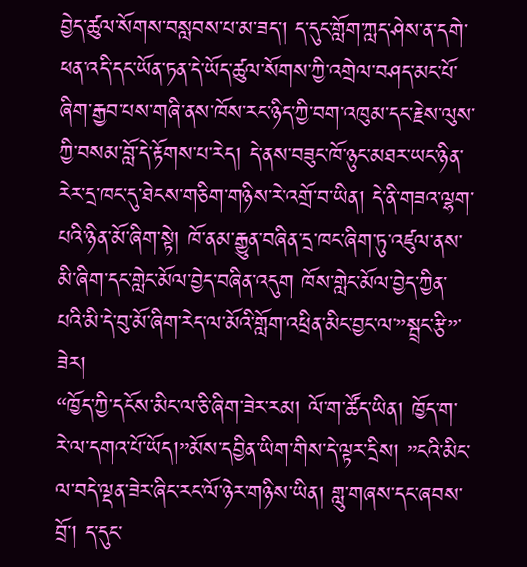བྱེད་ཚུལ་སོགས་བསླབས་པ་མ་ཟད་། ད་དུང་གློག་ཀླད་ཤེས་ན་དགེ་ཕན་འདི་དང་ཡོན་ཏན་དེ་ཡོད་ཚུལ་སོགས་ཀྱི་འགྲེལ་བཤད་མང་པོ་ཞིག་རྒྱབ་པས་གཞི་ནས་ཁོས་རང་ཉིད་ཀྱི་བག་འཁུམ་དང་རྗེས་ལུས་ཀྱི་བསམ་བློ་དེ་རྟོགས་པ་རེད། དེ་ནས་བཟུང་ཁོ་ཉུང་མཐར་ཡང་ཉིན་རེར་དྲ་ཁང་དུ་ཐེངས་གཅིག་གཉིས་རེ་འགྲོ་བ་ཡིན། དེ་ནི་གཟའ་ལྷག་པའི་ཉིན་མོ་ཞིག་སྟེ། ཁོ་ནམ་རྒྱུན་བཞིན་དྲ་ཁང་ཞིག་ཏུ་འཛུལ་ནས་མི་ཞིག་དང་གླེང་མོལ་བྱེད་བཞིན་འདུག ཁོས་གླེང་མོལ་བྱེད་ཀྱིན་པའི་མི་དེ་བུ་མོ་ཞིག་རེད་ལ་མོའི་གློག་འཕྲིན་མིང་བྱང་ལ་”སྦྲང་རྩི”་ཟེར།
“ཁྱོད་ཀྱི་དངོས་མིང་ལ་ཅི་ཞིག་ཟེར་རམ། ལོ་ག་ཚོད་ཡིན། ཁྱོད་ག་རེ་ལ་དགའ་པོ་ཡོད།”མོས་དབྱིན་ཡིག་གིས་དེ་ལྟར་དྲིས། ”ངའི་མིང་ལ་བདེ་ལྡན་ཟེར་ཞིང་རང་ལོ་ཉེར་གཉིས་ཡིན། གླུ་གཞས་དང་ཞབས་བྲོ་། ད་དུང་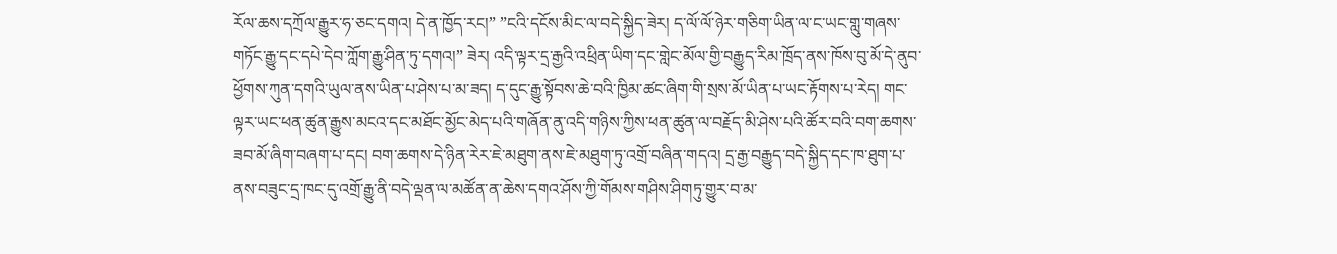རོལ་ཆས་དཀྲོལ་རྒྱུར་ཧ་ཅང་དགའ། དེ་ན་ཁྱོད་རང།” ”ངའི་དངོས་མིང་ལ་བདེ་སྐྱིད་ཟེར། ད་ལོ་ལོ་ཉེར་གཅིག་ཡིན་ལ་ང་ཡང་གླུ་གཞས་གཏོང་རྒྱུ་དང་དཔེ་དེབ་ཀློག་རྒྱུ་ཤིན་ཏུ་དགའ།” ཟེར། འདི་ལྟར་དྲ་རྒྱའི་འཕྲིན་ཡིག་དང་གླེང་མོལ་གྱི་བརྒྱུད་རིམ་ཁྲོད་ནས་ཁོས་བུ་མོ་དེ་ནུབ་ཕྱོགས་ཀུན་དགའི་ཡུལ་ནས་ཡིན་པ་ཤེས་པ་མ་ཟད། ད་དུང་རྒྱུ་སྟོབས་ཆེ་བའི་ཁྱིམ་ཚང་ཞིག་གི་སྲས་མོ་ཡིན་པ་ཡང་རྟོགས་པ་རེད། གང་ལྟར་ཡང་ཕན་ཚུན་རྒྱུས་མངའ་དང་མཐོང་མྱོང་མེད་པའི་གཞོན་ནུ་འདི་གཉིས་ཀྱིས་ཕན་ཚུན་ལ་བརྗོད་མི་ཤེས་པའི་ཚོར་བའི་བག་ཆགས་ཟབ་མོ་ཞིག་བཞག་པ་དང། བག་ཆགས་དེ་ཉིན་རེར་ཇེ་མཐུག་ནས་ཇེ་མཐུག་ཏུ་འགྲོ་བཞིན་གདའ། དྲ་རྒྱ་བརྒྱུད་བདེ་སྐྱིད་དང་ཁ་ཐུག་པ་ནས་བཟུང་དྲ་ཁང་དུ་འགྲོ་རྒྱུ་ནི་བདེ་ལྡན་ལ་མཚོན་ན་ཆེས་དགའ་ཤོས་ཀྱི་གོམས་གཤིས་ཤིགཏུ་གྱུར་བ་མ་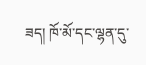ཟད། ཁོ་མོ་དང་ལྷན་དུ་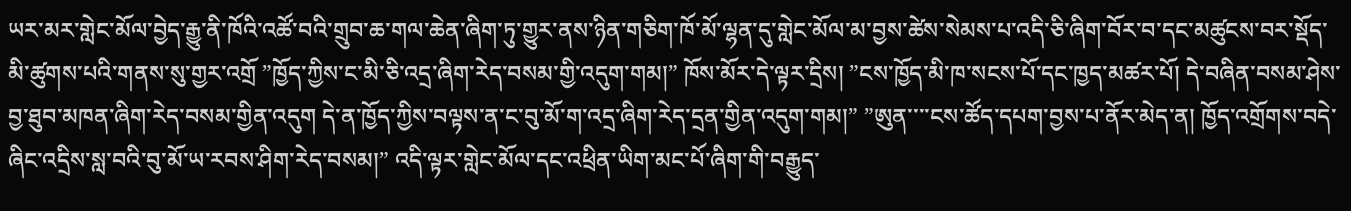ཡར་མར་གླེང་མོལ་བྱེད་རྒྱུ་ནི་ཁོའི་འཚོ་བའི་གྲུབ་ཆ་གལ་ཆེན་ཞིག་ཏུ་གྱུར་ནས་ཉིན་གཅིག་ཁོ་མོ་ལྷན་དུ་གླེང་མོལ་མ་བྱས་ཚེས་སེམས་པ་འདི་ཅི་ཞིག་བོར་བ་དང་མཚུངས་བར་སྡོད་མི་ཚུགས་པའི་གནས་སུ་གྱར་འགྲོ ”ཁྱོད་ཀྱིས་ང་མི་ཅི་འདྲ་ཞིག་རེད་བསམ་གྱི་འདུག་གམ།” ཁོས་མོར་དེ་ལྟར་དྲིས། ”ངས་ཁྱོད་མི་ཁ་སངས་པོ་དང་ཁྱད་མཚར་པོ། དེ་བཞིན་བསམ་ཤེས་བྱ་ཐུབ་མཁན་ཞིག་རེད་བསམ་གྱིན་འདུག དེ་ན་ཁྱོད་ཀྱིས་བལྟས་ན་ང་བུ་མོ་ག་འདྲ་ཞིག་རེད་དྲན་གྱིན་འདུག་གམ།” ”ཨུན་་་་ངས་ཚོད་དཔག་བྱས་པ་ནོར་མེད་ན། ཁྱོད་འགྲོགས་བདེ་ཞིང་འདྲིས་སླ་བའི་བུ་མོ་ཡ་རབས་ཤིག་རེད་བསམ།” འདི་ལྟར་གླེང་མོལ་དང་འཕྲིན་ཡིག་མང་པོ་ཞིག་གི་བརྒྱུད་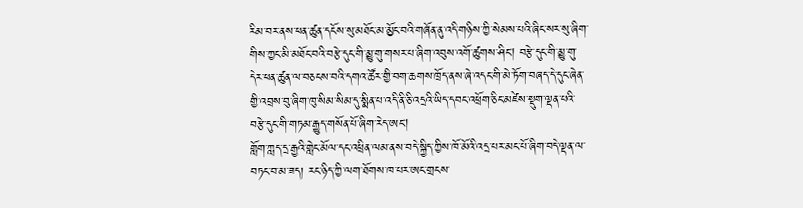རིམ་བར་ནས་ཕན་ཚུན་དངོས་སུ་མཐོང་མ་མྱོང་བའི་གཞོན་ནུ་འདི་གཉིས་ཀྱི་སེམས་པའི་ཞིང་སར་སུ་ཞིག་གིས་ཀྱང་མི་མཐོང་བའི་བརྩེ་དུང་གི་མྱུ་གུ་གསར་པ་ཞིག་འབུས་འགོ་ཚུགས་ཤིང། བརྩེ་དུང་གི་མྱུ་གུ་དེར་ཕན་ཚུན་ལ་བཅངས་བའི་དགའ་ཚོར་གྱི་བག་ཆགས་ཁྲོད་ནས་ཞེ་འདང་གི་མེ་ཏོག་བཞད་དེ་དུང་ཞེན་གྱི་འབྲས་བུ་ཞིག་ཁུ་སིམ་སིམ་དུ་སྨིན་པ་འདི་ནི་ཅི་འདྲའི་ཡིད་དབང་འཕྲོག་ཅིང་མཛེས་སྡུག་ལྡན་པའི་བརྩེ་དུང་གི་གཏམ་རྒྱུད་གསོན་པོ་ཞིག་རེད་ཨང།
གློག་ཀླད་དྲ་རྒྱའི་གླེང་མོལ་དང་འཕྲིན་ལམ་ནས་བདེ་སྐྱིད་ཀྱིས་ཁོ་མོའི་འདྲ་པར་མང་པོ་ཞིག་བདེ་ལྡན་ལ་བཏང་བ་མ་ཟད། རང་ཉིད་ཀྱི་ལག་ཐོགས་ཁ་པར་ཨང་གྲངས་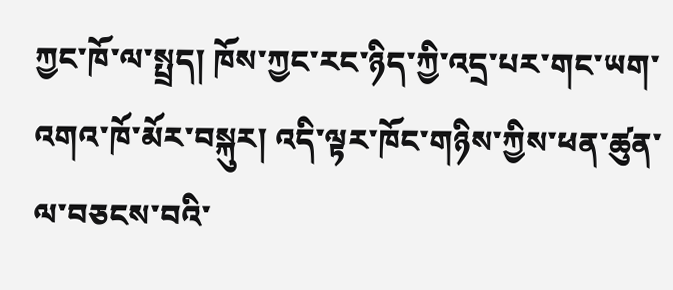ཀྱང་ཁོ་ལ་སྤྲད། ཁོས་ཀྱང་རང་ཉིད་ཀྱི་འདྲ་པར་གང་ཡག་འགའ་ཁོ་མོར་བསྐུར། འདི་ལྟར་ཁོང་གཉིས་ཀྱིས་ཕན་ཚུན་ལ་བཅངས་བའི་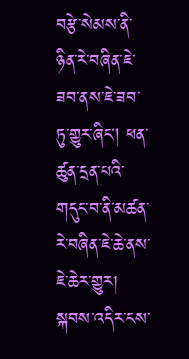བརྩེ་སེམས་ནི་ཉིན་རེ་བཞིན་ཇེ་ཟབ་ནས་ཇེ་ཟབ་ཏུ་གྱུར་ཞིང། ཕན་ཚུན་དྲན་པའི་གདུང་བ་ནི་མཚན་རེ་བཞིན་ཇེ་ཆེ་ནས་ཇེ་ཆེར་གྱུར། སྐབས་འདིར་ངས་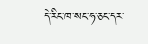དེ་རིང་ཁ་སང་ཧ་ཅང་དར་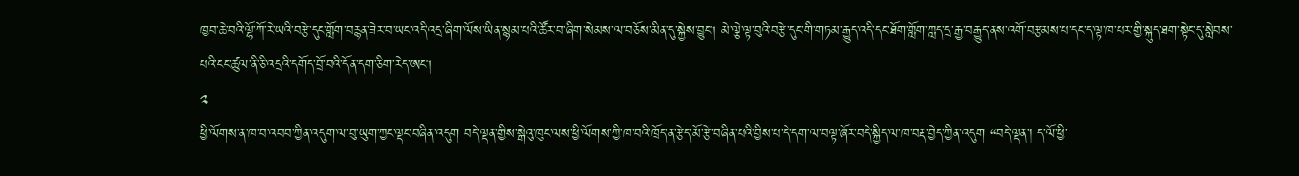ཁྱབ་ཆེ་བའི་ལྷོ་ཀོ་རེ་ཡའི་བརྩེ་དུང་གློག་བརྙན་ཟེར་བ་ཡང་འདི་འདྲ་ཞིག་ལོས་ཡིན་སྙམ་པའི་ཚོར་བ་ཞིག་སེམས་ལ་བཅོས་མིན་དུ་སྐྱེས་བྱུང། མེ་ལྕེ་ལྟ་བུའི་བརྩེ་དུང་གི་གཏམ་རྒྱུད་འདི་དང་ཐོག་གློག་ཀླད་དྲ་རྒྱ་བརྒྱུད་ནས་འགོ་བརྩམས་པ་དང་ད་ལྟ་ཁ་པར་གྱི་སྐུད་ཐག་སྟེང་དུ་སླེབས་པའི་ངང་ཚུལ་ནི་ཅི་འདྲའི་དགོད་བྲོ་བའི་དོན་དག་ཅིག་རེད་ཨང།
༢
ཕྱི་ལོགས་ན་ཁ་བ་འབབ་ཀྱིན་འདུག་ལ་བུ་ཡུག་ཀྱང་ལྡང་བཞིན་འདུག བདེ་ལྡན་གྱིས་སྒེའུ་ཁུང་ལས་ཕྱི་ལོགས་ཀྱི་ཁ་བའི་ཁྲོད་ན་རྩེད་མོ་རྩེ་བཞིན་པའི་བྱིས་པ་དེ་དག་ལ་བལྟ་ཞོར་བདེ་སྐྱིད་ལ་ཁ་བརྡ་བྱེད་ཀྱིན་འདུག “བདེ་ལྡན་། ད་ལོ་ཕྱི་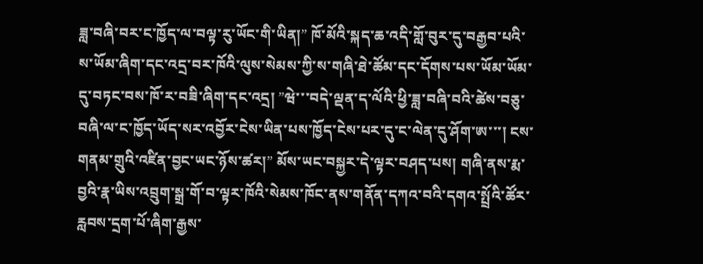ཟླ་བཞི་བར་ང་ཁྱོད་ལ་བལྟ་རུ་ཡོང་གི་ཡིན།” ཁོ་མོའི་སྐད་ཆ་འདི་གློ་བུར་དུ་བརྒྱབ་པའི་ས་ཡོམ་ཞིག་དང་འདྲ་བར་ཁོའི་ལུས་སེམས་ཀྱི་ས་གཞི་ཐེ་ཚོམ་དང་དོགས་པས་ཡོམ་ཡོམ་དུ་བཏང་བས་ཁོ་ར་བཟི་ཞིག་དང་འདྲ། ”ཝེ་་་བདེ་ལྡན་ད་ལོའི་ཕྱི་ཟླ་བཞི་བའི་ཚེས་བཅུ་བཞི་ལ་ང་ཁྱོད་ཡོད་སར་འབྱོར་ངེས་ཡིན་པས་ཁྱོད་ངེས་པར་དུ་ང་ལེན་དུ་ཤོག་ཨ་་་། ངས་གནམ་གྲུའི་འཛིན་བྱང་ཡང་ཉོས་ཚར།” མོས་ཡང་བསྐྱར་དེ་ལྟར་བཤད་པས། གཞི་ནས་རྨ་བྱའི་རྣ་ཡིས་འབྲུག་སྒྲ་གོ་བ་ལྟར་ཁོའི་སེམས་ཁོང་ནས་གནོན་དཀའ་བའི་དགའ་སྤྲོའི་ཚོར་རླབས་དྲག་པོ་ཞིག་རྒྱས་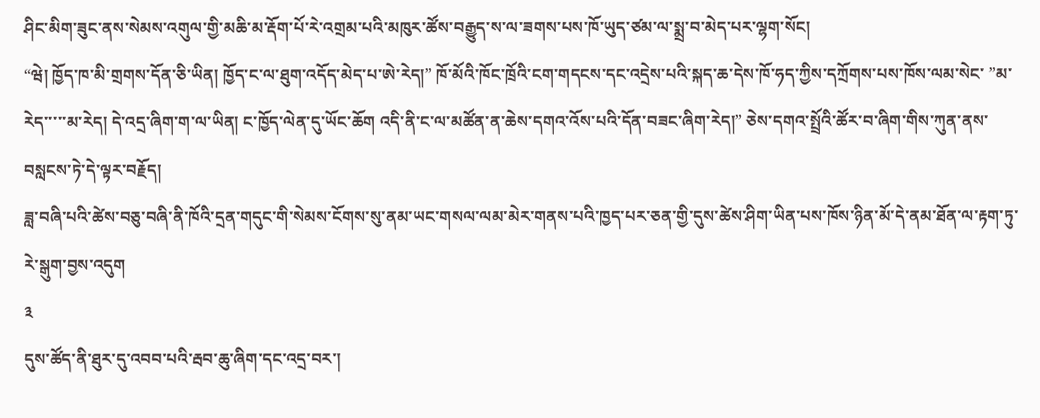ཤིང་མིག་ཟུང་ནས་སེམས་འགུལ་གྱི་མཆི་མ་རྡོག་པོ་རེ་འགྲམ་པའི་མཁུར་ཚོས་བརྒྱུད་ས་ལ་ཟགས་པས་ཁོ་ཡུད་ཙམ་ལ་སྨྲ་བ་མེད་པར་ལྷག་སོང།
“ཝེ། ཁྱོད་ཁ་མི་གྲགས་དོན་ཅི་ཡིན། ཁྱོད་ང་ལ་ཐུག་འདོད་མེད་པ་ཨེ་རེད།” ཁོ་མོའི་ཁོང་ཁྲོའི་ངག་གདངས་དང་འདྲེས་པའི་སྐད་ཆ་དེས་ཁོ་ཧད་ཀྱིས་དཀྲོགས་པས་ཁོས་ལམ་སེང་ ”མ་རེད་་་་་མ་རེད། དེ་འདྲ་ཞིག་ག་ལ་ཡིན། ང་ཁྱོད་ལེན་དུ་ཡོང་ཆོག འདི་ནི་ང་ལ་མཚོན་ན་ཆེས་དགའ་འོས་པའི་དོན་བཟང་ཞིག་རེད།” ཅེས་དགའ་སྤྲོའི་ཚོར་བ་ཞིག་གིས་ཀུན་ནས་བསླངས་ཏེ་དེ་ལྟར་བརྗོད།
ཟླ་བཞི་པའི་ཚེས་བཅུ་བཞི་ནི་ཁོའི་དྲན་གདུང་གི་སེམས་ངོགས་སུ་ནམ་ཡང་གསལ་ལམ་མེར་གནས་པའི་ཁྱད་པར་ཅན་གྱི་དུས་ཚེས་ཤིག་ཡིན་པས་ཁོས་ཉིན་མོ་དེ་ནམ་ཐོན་ལ་རྟག་ཏུ་རེ་སྒུག་བྱས་འདུག
༣
དུས་ཚོད་ནི་ཐུར་དུ་འབབ་པའི་རྦབ་ཆུ་ཞིག་དང་འདྲ་བར་།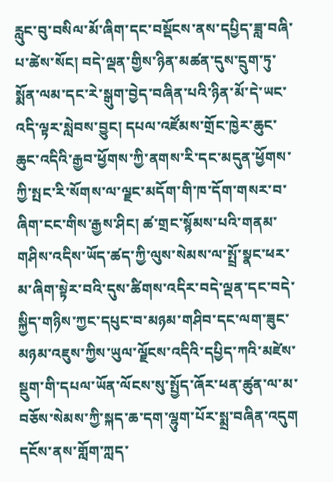རླུང་བུ་བསིལ་མོ་ཞིག་དང་བསྡོངས་ནས་དཔྱིད་ཟླ་བཞི་པ་ཚེས་སོང། བདེ་ལྡན་གྱིས་ཉིན་མཚན་དུས་དྲུག་ཏུ་སྨོན་ལམ་དང་རེ་སྒུག་བྱེད་བཞིན་པའི་ཉིན་མོ་དེ་ཡང་འདི་ལྟར་སླེབས་བྱུང། དཔལ་འཛོམས་གྲོང་ཁྱེར་ཆུང་ཆུང་འདིའི་རྒྱབ་ཕྱོགས་ཀྱི་ནགས་རི་དང་མདུན་ཕྱོགས་ཀྱི་སྤང་རི་སོགས་ལ་ལྗང་མདོག་གི་ཁ་དོག་གསར་བ་ཞིག་ངང་གིས་རྒྱས་ཤིང། ཚ་གྲང་སྙོམས་པའི་གནམ་གཤིས་འདིས་ཡོད་ཚད་ཀྱི་ལུས་སེམས་ལ་སྤྲོ་སྣང་ཕར་མ་ཞིག་སྟེར་བའི་དུས་ཚིགས་འདིར་བདེ་ལྡན་དང་བདེ་སྐྱིད་གཉིས་ཀྱང་དཔུང་བ་མཉམ་གཤིབ་དང་ལག་ཟུང་མཉམ་འཇུས་ཀྱིས་ཡུལ་ལྗོངས་འདིའི་དཔྱིད་ཀའི་མཛེས་སྡུག་གི་དཔལ་ཡོན་ལོངས་སུ་སྤྱོད་ཞོར་ཕན་ཚུན་ལ་མ་བཅོས་སེམས་ཀྱི་སྐད་ཆ་དག་ལྷུག་པོར་སྨྲ་བཞིན་འདུག དངོས་ནས་གློག་ཀླད་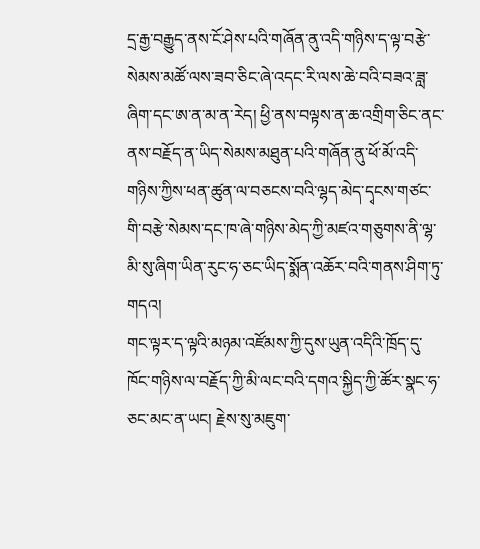དྲ་རྒྱ་བརྒྱུད་ནས་ངོ་ཤེས་པའི་གཞོན་ནུ་འདི་གཉིས་ད་ལྟ་བརྩེ་སེམས་མཚོ་ལས་ཟབ་ཅིང་ཞེ་འདང་རི་ལས་ཆེ་བའི་བཟའ་ཟླ་ཞིག་དང་ཨ་ན་མ་ན་རེད། ཕྱི་ནས་བལྟས་ན་ཆ་འགྲིག་ཅིང་ནང་ནས་བརྗོད་ན་ཡིད་སེམས་མཐུན་པའི་གཞོན་ནུ་ཕོ་མོ་འདི་གཉིས་ཀྱིས་ཕན་ཚུན་ལ་བཅངས་བའི་ལྷད་མེད་དྭངས་གཙང་གི་བརྩེ་སེམས་དང་ཁ་ཞེ་གཉིས་མེད་ཀྱི་མཛའ་གཅུགས་ནི་ལྷ་མི་སུ་ཞིག་ཡིན་རུང་ཧ་ཅང་ཡིད་སྨོན་འཆོར་བའི་གནས་ཤིག་ཏུ་གདའ།
གང་ལྟར་ད་ལྟའི་མཉམ་འཛོམས་ཀྱི་དུས་ཡུན་འདིའི་ཁྲོད་དུ་ཁོང་གཉིས་ལ་བརྗོད་ཀྱི་མི་ལང་བའི་དགའ་སྐྱིད་ཀྱི་ཚོར་སྣང་ཧ་ཅང་མང་ན་ཡང། རྗེས་སུ་མཇུག་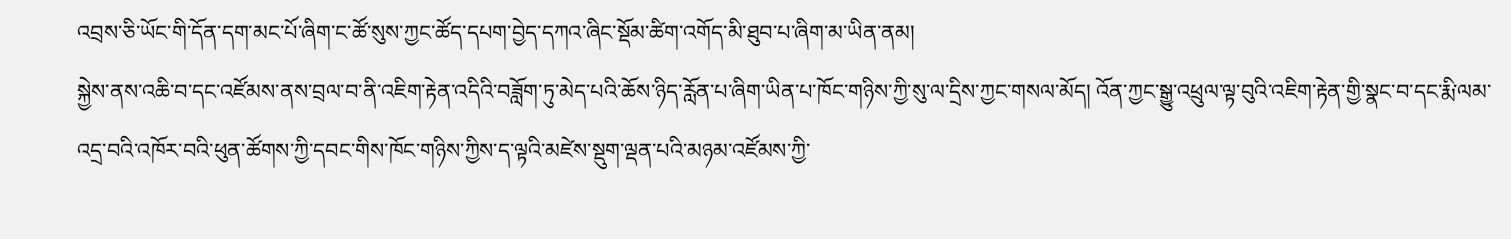འབྲས་ཅི་ཡོང་གི་དོན་དག་མང་པོ་ཞིག་ང་ཚོ་སུས་ཀྱང་ཚོད་དཔག་བྱེད་དཀའ་ཞིང་སྡོམ་ཚིག་འགོད་མི་ཐུབ་པ་ཞིག་མ་ཡིན་ནམ།
སྐྱེས་ནས་འཆི་བ་དང་འཛོམས་ནས་བྲལ་བ་ནི་འཇིག་རྟེན་འདིའི་བཟློག་ཏུ་མེད་པའི་ཆོས་ཉིད་རློན་པ་ཞིག་ཡིན་པ་ཁོང་གཉིས་ཀྱི་སུ་ལ་དྲིས་ཀྱང་གསལ་མོད། འོན་ཀྱང་སྒྱུ་འཕྲུལ་ལྟ་བུའི་འཇིག་རྟེན་གྱི་སྣང་བ་དང་རྨི་ལམ་འདྲ་བའི་འཁོར་བའི་ཕུན་ཚོགས་ཀྱི་དབང་གིས་ཁོང་གཉིས་ཀྱིས་ད་ལྟའི་མཛེས་སྡུག་ལྡན་པའི་མཉམ་འཛོམས་ཀྱི་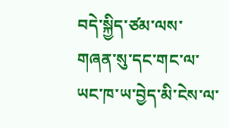བདེ་སྐྱིད་ཙམ་ལས་གཞན་སུ་དང་གང་ལ་ཡང་ཁ་ཡ་བྱེད་མི་ངེས་ལ་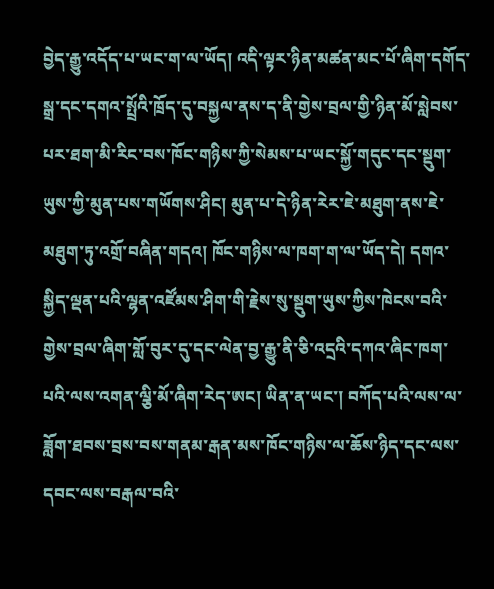བྱེད་རྒྱུ་འདོད་པ་ཡང་ག་ལ་ཡོད། འདི་ལྟར་ཉིན་མཚན་མང་པོ་ཞིག་དགོད་སྒྲ་དང་དགའ་སྤྲོའི་ཁྲོད་དུ་བསྐྱལ་ནས་ད་ནི་གྱེས་བྲལ་གྱི་ཉིན་མོ་སླེབས་པར་ཐག་མི་རིང་བས་ཁོང་གཉིས་ཀྱི་སེམས་པ་ཡང་སྐྱོ་གདུང་དང་སྡུག་ཡུས་ཀྱི་མུན་པས་གཡོགས་ཤིང། མུན་པ་དེ་ཉིན་རེར་ཇེ་མཐུག་ནས་ཇེ་མཐུག་ཏུ་འགྲོ་བཞིན་གདའ། ཁོང་གཉིས་ལ་ཁག་ག་ལ་ཡོད་དེ། དགའ་སྐྱིད་ལྡན་པའི་ལྷན་འཛོམས་ཤིག་གི་རྗེས་སུ་སྡུག་ཡུས་ཀྱིས་ཁེངས་བའི་གྱེས་བྲལ་ཞིག་གློ་བུར་དུ་དང་ལེན་བྱ་རྒྱུ་ནི་ཅི་འདྲའི་དཀའ་ཞིང་ཁག་པའི་ལས་འགན་ལྕི་མོ་ཞིག་རེད་ཨང། ཡིན་ན་ཡང་། བཀོད་པའི་ལས་ལ་ཟློག་ཐབས་བྲས་བས་གནམ་རྒན་མས་ཁོང་གཉིས་ལ་ཆོས་ཉིད་དང་ལས་དབང་ལས་བརྒལ་བའི་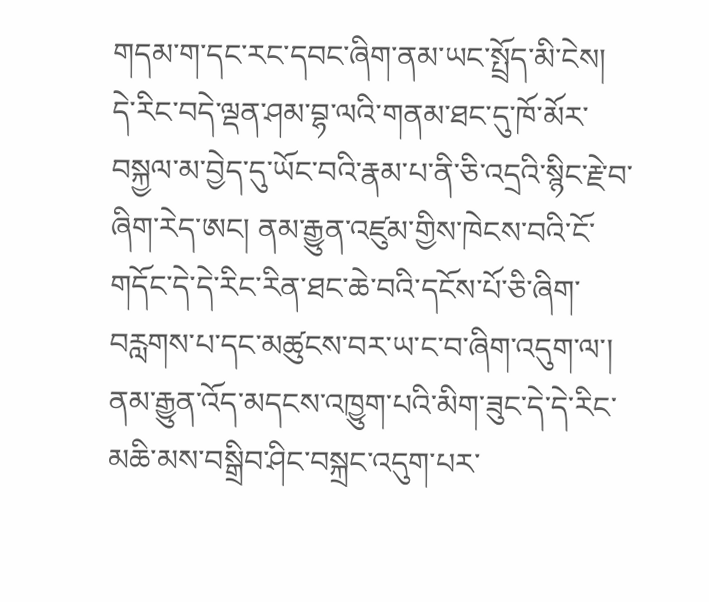གདམ་ག་དང་རང་དབང་ཞིག་ནམ་ཡང་སྤྲོད་མི་ངེས།
དེ་རིང་བདེ་ལྡན་ཤམ་བྷ་ལའི་གནམ་ཐང་དུ་ཁོ་མོར་བསྐྱལ་མ་བྱེད་དུ་ཡོང་བའི་རྣམ་པ་ནི་ཅི་འདྲའི་སྙིང་རྗེ་བ་ཞིག་རེད་ཨང། ནམ་རྒྱུན་འཛུམ་གྱིས་ཁེངས་བའི་ངོ་གདོང་དེ་དེ་རིང་རིན་ཐང་ཆེ་བའི་དངོས་པོ་ཅི་ཞིག་བརླགས་པ་དང་མཚུངས་བར་ཡ་ང་བ་ཞིག་འདུག་ལ་། ནམ་རྒྱུན་འོད་མདངས་འཁྱུག་པའི་མིག་ཟུང་དེ་དེ་རིང་མཆི་མས་བསྒྲིབ་ཤིང་བསྐྲང་འདུག་པར་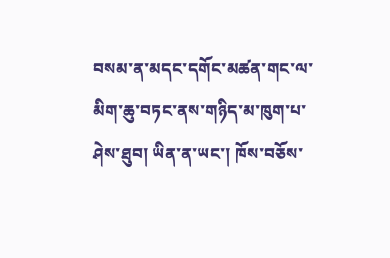བསམ་ན་མདང་དགོང་མཚན་གང་ལ་མིག་ཆུ་བཏང་ནས་གཉིད་མ་ཁུག་པ་ཤེས་ཐུབ། ཡིན་ན་ཡང་། ཁོས་བཅོས་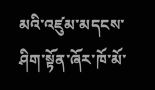མའི་འཛུམ་མདངས་ཤིག་སྟོན་ཞོར་ཁོ་མོ་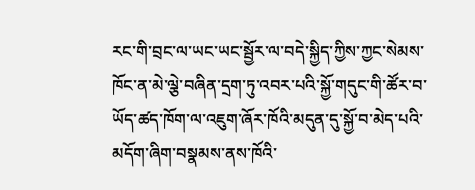རང་གི་བྲང་ལ་ཡང་ཡང་སྦྱོར་ལ་བདེ་སྐྱིད་ཀྱིས་ཀྱང་སེམས་ཁོང་ན་མེ་ལྕེ་བཞིན་དྲག་ཏུ་འབར་པའི་སྐྱོ་གདུང་གི་ཚོར་བ་ཡོད་ཚད་ཁོག་ལ་འཇུག་ཞོར་ཁོའི་མདུན་དུ་སྐྱོ་བ་མེད་པའི་མདོག་ཞིག་བསྣམས་ནས་ཁོའི་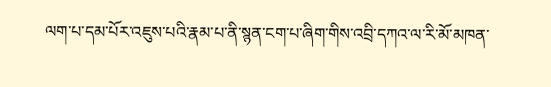ལག་པ་དམ་པོར་འཇུས་པའི་རྣམ་པ་ནི་སྙན་ངག་པ་ཞིག་གིས་འབྲི་དཀའ་ལ་རི་མོ་མཁན་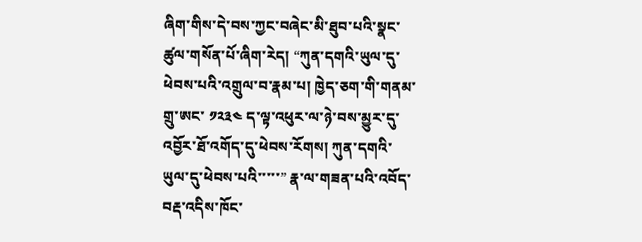ཞིག་གིས་དེ་བས་ཀྱང་བཞེང་མི་ཐུབ་པའི་སྣང་ཚུལ་གསོན་པོ་ཞིག་རེད། “ཀུན་དགའི་ཡུལ་དུ་ཕེབས་པའི་འགྲུལ་བ་རྣམ་པ། ཁྱེད་ཅག་གི་གནམ་གྲུ་ཨང་ ༡༢༣༤ ད་ལྟ་འཕུར་ལ་ཉེ་བས་མྱུར་དུ་འབྱོར་ཐོ་འགོད་དུ་ཕེབས་རོགས། ཀུན་དགའི་ཡུལ་དུ་ཕེབས་པའི་་་་་” རྣ་ལ་གཟན་པའི་འབོད་བརྡ་འདིས་ཁོང་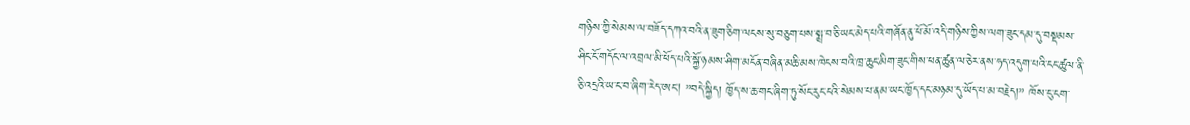གཉིས་ཀྱི་སེམས་ལ་བཟོད་དཀའ་བའི་ན་ཟུག་ཅིག་ལངས་སུ་བཅུག་པས་སྨྲ་བ་ཅི་ཡང་མེད་པའི་གཞོན་ནུ་ཕོ་མོ་འདི་གཉིས་ཀྱིས་ལག་ཟུང་དམ་དུ་བསྡམས་ཤིང་ངོ་གདོང་ལ་འབྲལ་མི་ཕོད་པའི་སྐྱོ་ཉམས་ཤིག་མངོན་བཞིན་མཆི་མས་ཁེངས་བའི་ཁྲ་ཆུང་མིག་ཟུང་གིས་ཕན་ཚུན་ལ་ཅེར་ནས་ཧད་འདུག་པའི་ངང་ཚུལ་ནི་ཅི་འདྲའི་ཡ་ང་བ་ཞིག་རེད་ཨང། ”བདེ་སྐྱིད། ཁྱོད་ས་ཆ་གང་ཞིག་ཏུ་སོང་རུང་ངའི་སེམས་པ་ནམ་ཡང་ཁྱོད་དང་མཉམ་དུ་ཡོད་པ་མ་བརྗེད།” ཁོས་ངུ་ངག་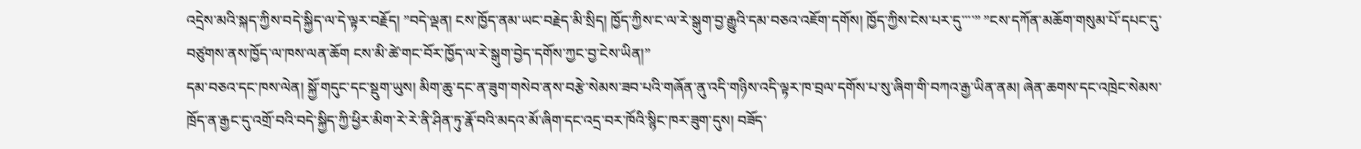འདྲེས་མའི་སྐད་ཀྱིས་བདེ་སྐྱིད་ལ་དེ་ལྟར་བརྗོད། ”བདེ་ལྡན། ངས་ཁྱོད་ནམ་ཡང་བརྗེད་མི་སྲིད། ཁྱོད་ཀྱིས་ང་ལ་རེ་སྒུག་བྱ་རྒྱུའི་དམ་བཅའ་འཇོག་དགོས། ཁྱོད་ཀྱིས་ངེས་པར་དུ་་་་” ”ངས་དཀོན་མཆོག་གསུམ་པོ་དཔང་དུ་བཙུགས་ནས་ཁྱོད་ལ་ཁས་ལན་ཆོག ངས་མི་ཚེ་གང་བོར་ཁྱོད་ལ་རེ་སྒུག་བྱེད་དགོས་ཀྱང་བྱ་ངེས་ཡིན།”
དམ་བཅའ་དང་ཁས་ལེན། སྐྱོ་གདུང་དང་སྡུག་ཡུས། མིག་ཆུ་དང་ན་ཟུག་གསེབ་ནས་བརྩེ་སེམས་ཟབ་པའི་གཞོན་ནུ་འདི་གཉིས་འདི་ལྟར་ཁ་བྲལ་དགོས་པ་སུ་ཞིག་གི་བཀའ་རྒྱ་ཡིན་ནམ། ཞེན་ཆགས་དང་འཁྲེང་སེམས་ཁྲོད་ན་རྒྱང་དུ་འགྲོ་བའི་བདེ་སྐྱིད་ཀྱི་ཕྱིར་མིག་རེ་རེ་ནི་ཤིན་ཏུ་རྣོ་བའི་མདའ་མོ་ཞིག་དང་འདྲ་བར་ཁོའི་སྙིང་ཁར་ཟུག་དུས། བཟོད་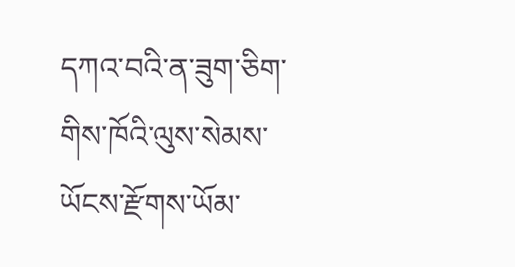དཀའ་བའི་ན་ཟུག་ཅིག་གིས་ཁོའི་ལུས་སེམས་ཡོངས་རྫོགས་ཡོམ་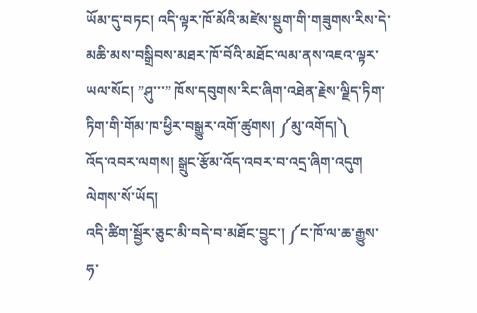ཡོམ་དུ་བཏང། འདི་ལྟར་ཁོ་མོའི་མཛེས་སྡུག་གི་གཟུགས་རིས་དེ་མཆི་མས་བསྒྲིབས་མཐར་ཁོ་བོའི་མཐོང་ལམ་ནས་འཇའ་ལྟར་ཡལ་སོང། ”ཤུ་་་” ཁོས་དབུགས་རིང་ཞིག་འཐེན་རྗེས་ལྗིད་ཏིག་ཏིག་གི་གོམ་ཁ་ཕྱིར་བསྒྱུར་འགོ་ཚུགས། ༼མུ་འགོད།༽
འོད་འབར་ལགས། སྒྲུང་རྩོམ་འོད་འབར་བ་འདྲ་ཞིག་འདུག ལེགས་སོ་ཡོད།
འདི་ཚིག་སྦྱོར་ཅུང་མི་བདེ་བ་མཐོང་བྱུང་། ༼ང་ཁོ་ལ་ཆ་རྒྱུས་ཧ་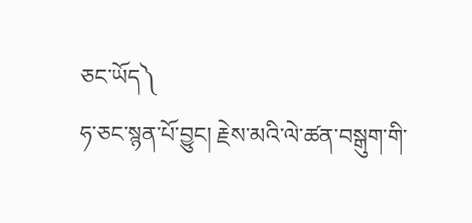ཅང་ཡོད༽
ཧ་ཅང་སྙན་པོ་བྱུང། རྗེས་མའི་ལེ་ཚན་བསྒུག་གི་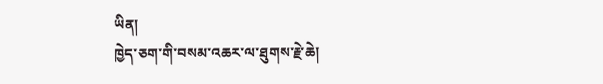ཡིན།
ཁྱེད་ཅག་གི་བསམ་འཆར་ལ་ཐུགས་རྗེ་ཆེ།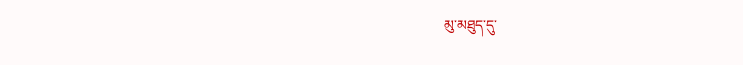མུ་མཐུད་དུ་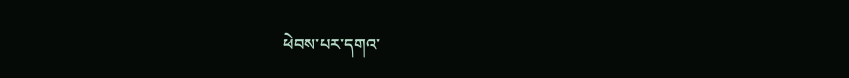ཕེབས་པར་དགའ་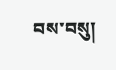བས་བསུ།